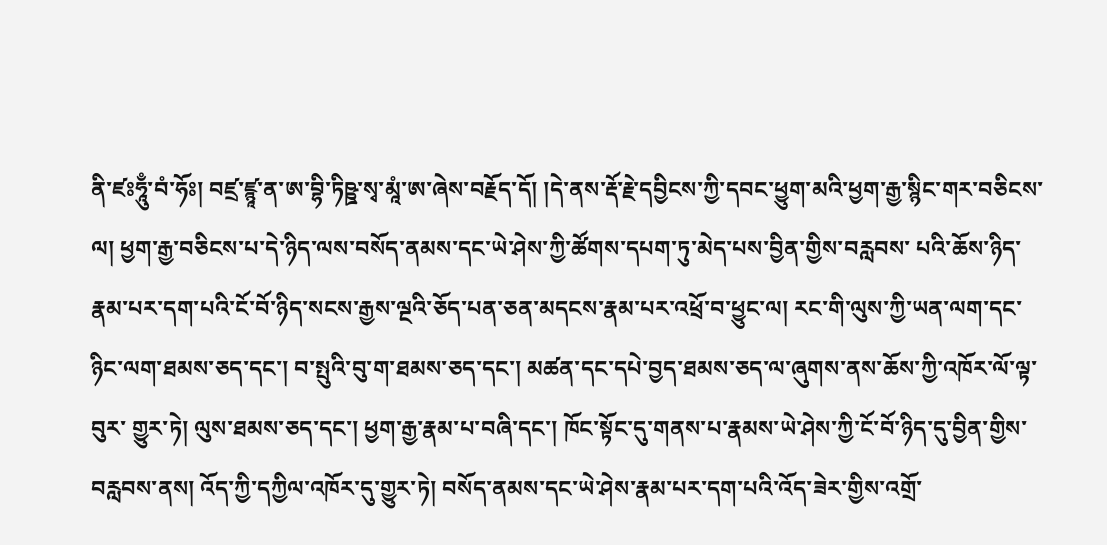ནི་ཛཿཧཱུྃ་བཾ་ཧོཿ། བཛྲ་ཛྙཱ་ན་ཨ་བྷི་ཏིཥྛ་སྭ་མཱཾ་ཨ་ཞེས་བརྗོད་དོ། །དེ་ནས་རྡོ་རྗེ་དབྱིངས་ཀྱི་དབང་ཕྱུག་མའི་ཕྱག་རྒྱ་སྙིང་གར་བཅིངས་ལ། ཕྱག་རྒྱ་བཅིངས་པ་དེ་ཉིད་ལས་བསོད་ནམས་དང་ཡེ་ཤེས་ཀྱི་ཚོགས་དཔག་ཏུ་མེད་པས་བྱིན་གྱིས་བརླབས་ པའི་ཆོས་ཉིད་རྣམ་པར་དག་པའི་ངོ་བོ་ཉིད་སངས་རྒྱས་ལྔའི་ཅོད་པན་ཅན་མདངས་རྣམ་པར་འཕྲོ་བ་ཕྱུང་ལ། རང་གི་ལུས་ཀྱི་ཡན་ལག་དང་ཉིང་ལག་ཐམས་ཅད་དང་། བ་སྤུའི་བུ་ག་ཐམས་ཅད་དང་། མཚན་དང་དཔེ་བྱད་ཐམས་ཅད་ལ་ཞུགས་ནས་ཆོས་ཀྱི་འཁོར་ལོ་ལྟ་བུར་ གྱུར་ཏེ། ལུས་ཐམས་ཅད་དང་། ཕྱག་རྒྱ་རྣམ་པ་བཞི་དང་། ཁོང་སྟོང་དུ་གནས་པ་རྣམས་ཡེ་ཤེས་ཀྱི་ངོ་བོ་ཉིད་དུ་བྱིན་གྱིས་བརླབས་ནས། འོད་ཀྱི་དཀྱིལ་འཁོར་དུ་གྱུར་ཏེ། བསོད་ནམས་དང་ཡེ་ཤེས་རྣམ་པར་དག་པའི་འོད་ཟེར་གྱིས་འགྲོ་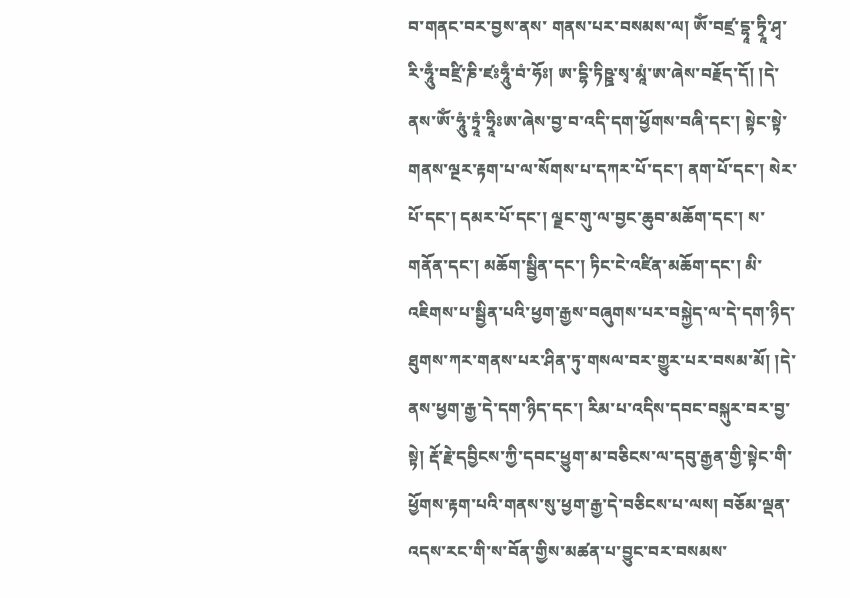བ་གནང་བར་བྱས་ནས་ གནས་པར་བསམས་ལ། ཨོཾ་བཛྲ་དྷཱ་ཏྭཱི་ཤྭ་རི་ཧཱུྃ་བཛྲི་ཎི་ཛཿཧཱུྃ་བཾ་ཧོཿ། ཨ་དྷི་ཏིཥྛ་སྭ་མཱཾ་ཨ་ཞེས་བརྗོད་དོ། །དེ་ནས་ཨོཾ་ཧཱུཾ་ཏྲཱཾ་ཧྲཱིཿཨ་ཞེས་བྱ་བ་འདི་དག་ཕྱོགས་བཞི་དང་། སྟེང་སྟེ་གནས་ལྔར་རྟག་པ་ལ་སོགས་པ་དཀར་པོ་དང་། ནག་པོ་དང་། སེར་པོ་དང་། དམར་པོ་དང་། ལྗང་གུ་ལ་བྱང་ཆུབ་མཆོག་དང་། ས་གནོན་དང་། མཆོག་སྦྱིན་དང་། ཏིང་ངེ་འཛིན་མཆོག་དང་། མི་འཇིགས་པ་སྦྱིན་པའི་ཕྱག་རྒྱས་བཞུགས་པར་བསྐྱེད་ལ་དེ་དག་ཉིད་ཐུགས་ཀར་གནས་པར་ཤིན་ཏུ་གསལ་བར་གྱུར་པར་བསམ་མོ། །དེ་ནས་ཕྱག་རྒྱ་དེ་དག་ཉིད་དང་། རིམ་པ་འདིས་དབང་བསྐུར་བར་བྱ་སྟེ། རྡོ་རྗེ་དབྱིངས་ཀྱི་དབང་ཕྱུག་མ་བཅིངས་ལ་དབུ་རྒྱན་གྱི་སྟེང་གི་ཕྱོགས་རྟག་པའི་གནས་སུ་ཕྱག་རྒྱ་དེ་བཅིངས་པ་ལས། བཅོམ་ལྡན་འདས་རང་གི་ས་བོན་གྱིས་མཚན་པ་བྱུང་བར་བསམས་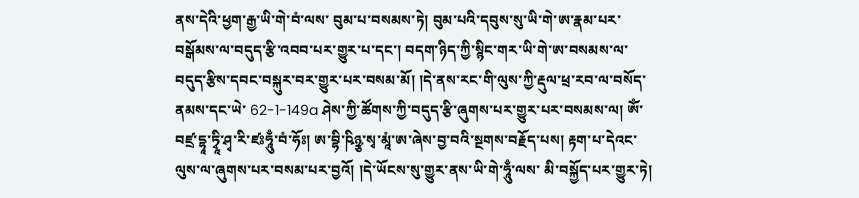ནས་དེའི་ཕྱག་རྒྱ་ཡི་གེ་བཾ་ལས་ བུམ་པ་བསམས་ཏེ། བུམ་པའི་དབུས་སུ་ཡི་གེ་ཨ་རྣམ་པར་བསྒོམས་ལ་བདུད་རྩི་འབབ་པར་གྱུར་པ་དང་། བདག་ཉིད་ཀྱི་སྙིང་གར་ཡི་གེ་ཨ་བསམས་ལ་བདུད་རྩིས་དབང་བསྐུར་བར་གྱུར་པར་བསམ་མོ། །དེ་ནས་རང་གི་ལུས་ཀྱི་རྡུལ་ཕྲ་རབ་ལ་བསོད་ནམས་དང་ཡེ་ 62-1-149a ཤེས་ཀྱི་ཚོགས་ཀྱི་བདུད་རྩི་ཞུགས་པར་གྱུར་པར་བསམས་ལ། ཨོཾ་བཛྲ་དྷཱ་ཏྭཱི་ཤྭ་རི་ཛཿཧཱུྃ་བཾ་ཧོཿ། ཨ་བྷི་ཥིཉྩ་སྭ་མཱཾ་ཨ་ཞེས་བྱ་བའི་སྔགས་བརྗོད་པས། རྟག་པ་དེའང་ལུས་ལ་ཞུགས་པར་བསམ་པར་བྱའོ། །དེ་ཡོངས་སུ་གྱུར་ནས་ཡི་གེ་ཧཱུྃ་ལས་ མི་བསྐྱོད་པར་གྱུར་ཏེ།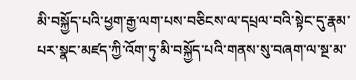མི་བསྐྱོད་པའི་ཕྱག་རྒྱ་ལག་པས་བཅིངས་ལ་དཔྲལ་བའི་སྟེང་དུ་རྣམ་པར་སྣང་མཛད་ཀྱི་འོག་ཏུ་མི་བསྐྱོད་པའི་གནས་སུ་བཞག་ལ་སྔ་མ་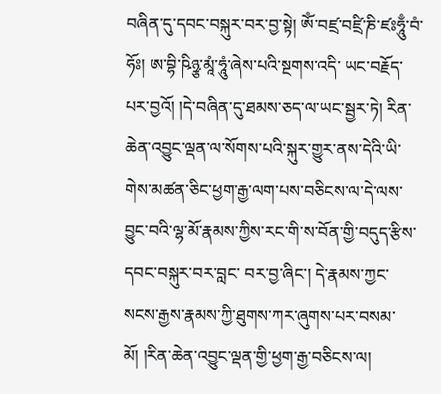བཞིན་དུ་དབང་བསྐུར་བར་བྱ་སྟེ། ཨོཾ་བཛྲ་བཛྲི་ཎི་ཛཿཧཱུྃ་བཾ་ཧོཿ། ཨ་བྷི་ཥིཉྩ་མཱཾ་ཧཱུཾ་ཞེས་པའི་སྔགས་འདི་ ཡང་བརྗོད་པར་བྱའོ། །དེ་བཞིན་དུ་ཐམས་ཅད་ལ་ཡང་སྦྱར་ཏེ། རིན་ཆེན་འབྱུང་ལྡན་ལ་སོགས་པའི་སྐུར་གྱུར་ནས་དེའི་ཡི་གེས་མཚན་ཅིང་ཕྱག་རྒྱ་ལག་པས་བཅིངས་ལ་དེ་ལས་བྱུང་བའི་ལྷ་མོ་རྣམས་ཀྱིས་རང་གི་ས་བོན་གྱི་བདུད་རྩིས་དབང་བསྐུར་བར་བླང་ བར་བྱ་ཞིང་། དེ་རྣམས་ཀྱང་སངས་རྒྱས་རྣམས་ཀྱི་ཐུགས་ཀར་ཞུགས་པར་བསམ་མོ། །རིན་ཆེན་འབྱུང་ལྡན་གྱི་ཕྱག་རྒྱ་བཅིངས་ལ།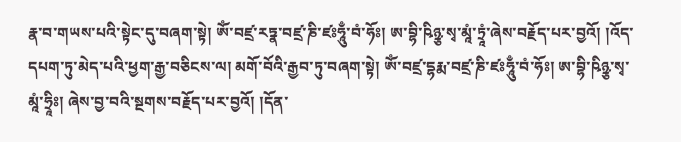རྣ་བ་གཡས་པའི་སྟེང་དུ་བཞག་སྟེ། ཨོཾ་བཛྲ་རཏྣ་བཛྲ་ཎི་ཛཿཧཱུྃ་བཾ་ཧོཿ། ཨ་བྷི་ཥིཉྩ་སྭ་མཱཾ་ཏྲཱཾ་ཞེས་བརྗོད་པར་བྱའོ། །འོད་ དཔག་ཏུ་མེད་པའི་ཕྱག་རྒྱ་བཅིངས་ལ། མགོ་བོའི་རྒྱབ་ཏུ་བཞག་སྟེ། ཨོཾ་བཛྲ་དྷརྨ་བཛྲ་ཎི་ཛཿཧཱུྃ་བཾ་ཧོཿ། ཨ་བྷི་ཥིཉྩ་སྭ་མཱཾ་ཧྲཱིཿ། ཞེས་བྱ་བའི་སྔགས་བརྗོད་པར་བྱའོ། །དོན་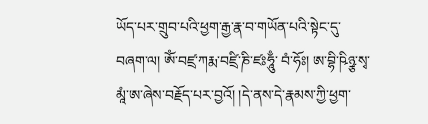ཡོད་པར་གྲུབ་པའི་ཕྱག་རྒྱ་རྣ་བ་གཡོན་པའི་སྟེང་དུ་བཞག་ལ། ཨོཾ་བཛྲ་ཀརྨ་བཛྲི་ཎི་ཛཿཧཱུྃ་ བཾ་ཧོཿ། ཨ་བྷི་ཥིཉྩ་སྭ་མཱཾ་ཨ་ཞེས་བརྗོད་པར་བྱའོ། །དེ་ནས་དེ་རྣམས་ཀྱི་ཕྱག་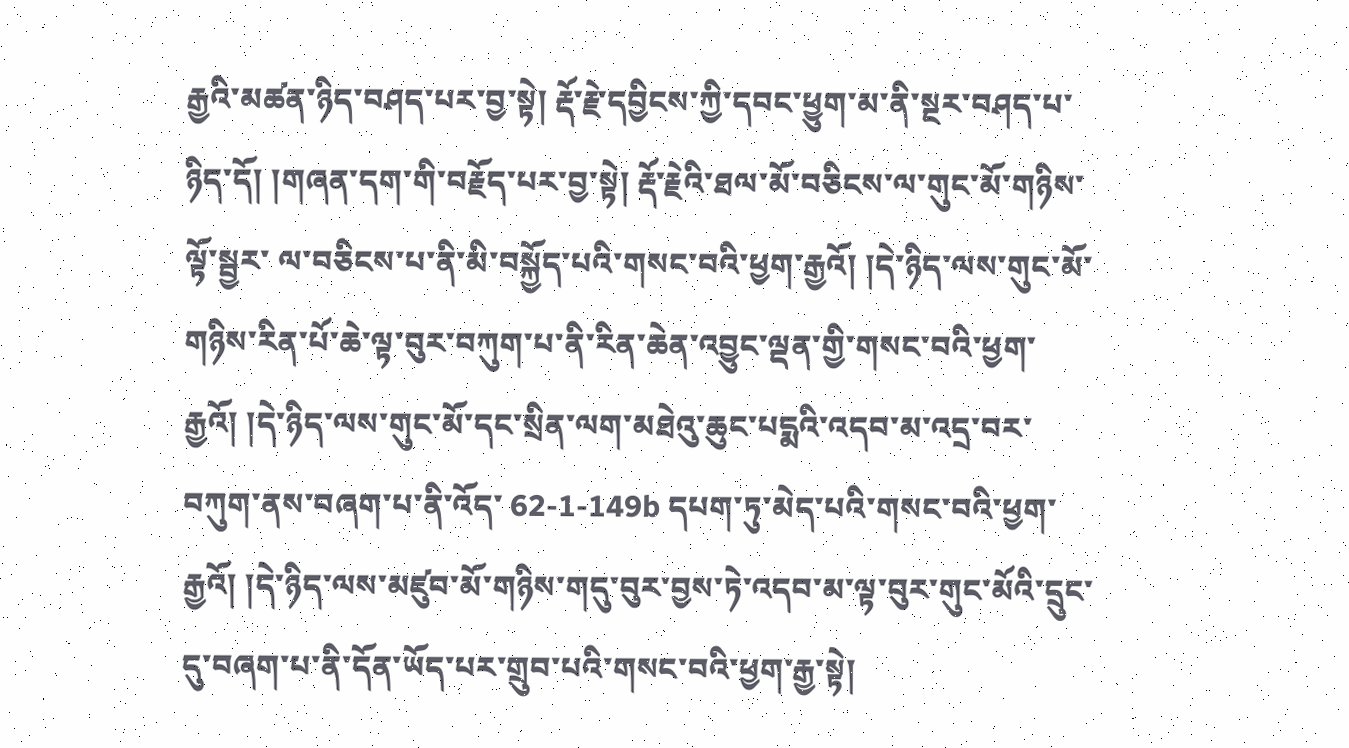རྒྱའི་མཚན་ཉིད་བཤད་པར་བྱ་སྟེ། རྡོ་རྗེ་དབྱིངས་ཀྱི་དབང་ཕྱུག་མ་ནི་སྔར་བཤད་པ་ཉིད་དོ། །གཞན་དག་གི་བརྗོད་པར་བྱ་སྟེ། རྡོ་རྗེའི་ཐལ་མོ་བཅིངས་ལ་གུང་མོ་གཉིས་ལྟོ་སྦྱར་ ལ་བཅིངས་པ་ནི་མི་བསྐྱོད་པའི་གསང་བའི་ཕྱག་རྒྱའོ། །དེ་ཉིད་ལས་གུང་མོ་གཉིས་རིན་པོ་ཆེ་ལྟ་བུར་བཀུག་པ་ནི་རིན་ཆེན་འབྱུང་ལྡན་གྱི་གསང་བའི་ཕྱག་རྒྱའོ། །དེ་ཉིད་ལས་གུང་མོ་དང་སྲིན་ལག་མཐེའུ་ཆུང་པདྨའི་འདབ་མ་འདྲ་བར་བཀུག་ནས་བཞག་པ་ནི་འོད་ 62-1-149b དཔག་ཏུ་མེད་པའི་གསང་བའི་ཕྱག་རྒྱའོ། །དེ་ཉིད་ལས་མཛུབ་མོ་གཉིས་གདུ་བུར་བྱས་ཏེ་འདབ་མ་ལྟ་བུར་གུང་མོའི་དྲུང་དུ་བཞག་པ་ནི་དོན་ཡོད་པར་གྲུབ་པའི་གསང་བའི་ཕྱག་རྒྱ་སྟེ།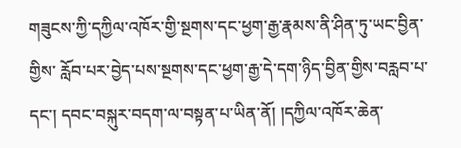གཟུངས་ཀྱི་དཀྱིལ་འཁོར་གྱི་སྔགས་དང་ཕྱག་རྒྱ་རྣམས་ནི་ཤིན་ཏུ་ཡང་བྱིན་གྱིས་ རློབ་པར་བྱེད་པས་སྔགས་དང་ཕྱག་རྒྱ་དེ་དག་ཉིད་བྱིན་གྱིས་བརླབ་པ་དང་། དབང་བསྐུར་བདག་ལ་བསྟན་པ་ཡིན་ནོ། །དཀྱིལ་འཁོར་ཆེན་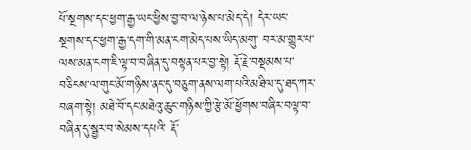པོ་སྔགས་དང་ཕྱག་རྒྱ་ཡང་ཕྱིས་བྱ་བ་ལ་ཉེས་པ་མེད་དེ། དེར་ཡང་སྔགས་དང་ཕྱག་རྒྱ་དག་གི་མན་ངག་མེད་པས་ཡིད་མགུ་ བར་མ་གྱུར་པ་ལས་མན་ངག་ཇི་ལྟ་བ་བཞིན་དུ་བསྟན་པར་བྱ་སྟེ། རྡོ་རྗེ་བསྡམས་པ་བཅིངས་ལ་གུང་མོ་གཉིས་ནང་དུ་བཅུག་ནས་ལག་པའི་མཐིལ་དུ་ཐད་ཀར་བཞག་སྟེ། མཐེ་བོ་དང་མཐེའུ་ཆུང་གཉིས་ཀྱི་རྩེ་མོ་ཕྱོགས་བཞིར་བལྟ་བ་བཞིན་དུ་སྦྱར་བ་སེམས་དཔའི་ རྡོ་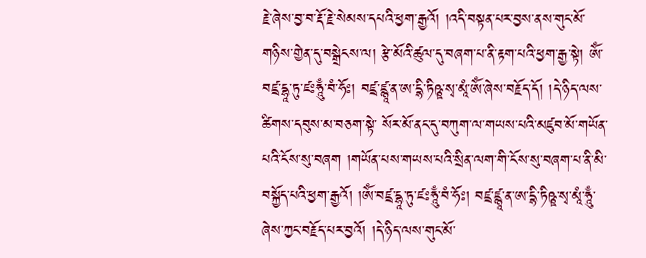རྗེ་ཞེས་བྱ་བ་རྡོ་རྗེ་སེམས་དཔའི་ཕྱག་རྒྱའོ། །འདི་བསྟན་པར་བྱས་ནས་གུང་མོ་གཉིས་གྱེན་དུ་བསྒྲེངས་ལ། རྩེ་མོའི་ཚུལ་དུ་བཞག་པ་ནི་རྟག་པའི་ཕྱག་རྒྱ་སྟེ། ཨོཾ་བཛྲ་དྷཱ་ཏུ་ཛཿཧཱུྃ་བཾ་ཧོཿ། བཛྲ་ཛྙཱ་ན་ཨ་དྷི་ཏིཥྛ་སྭ་མཱཾ་ཨོཾ་ཞེས་བརྗོད་དོ། །དེ་ཉིད་ལས་ཚིགས་དབུས་མ་བཅག་སྟེ་ སོར་མོ་ནང་དུ་བཀུག་ལ་གཡས་པའི་མཛུབ་མོ་གཡོན་པའི་ངོས་སུ་བཞག །གཡོན་པས་གཡས་པའི་སྲིན་ལག་གི་ངོས་སུ་བཞག་པ་ནི་མི་བསྐྱོད་པའི་ཕྱག་རྒྱའོ། །ཨོཾ་བཛྲ་དྷཱ་ཏུ་ཛཿཧཱུྃ་བཾ་ཧོཿ། བཛྲ་ཛྙཱ་ན་ཨ་དྷི་ཏིཥྛ་སྭ་མཱཾ་ཧཱུྃ་ཞེས་ཀྱང་བརྗོད་པར་བྱའོ། །དེ་ཉིད་ལས་གུང་མོ་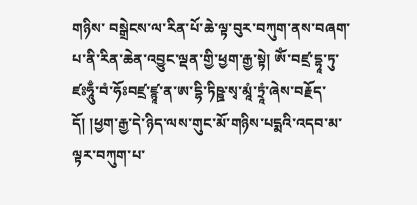གཉིས་ བསྒྲེངས་ལ་རིན་པོ་ཆེ་ལྟ་བུར་བཀུག་ནས་བཞག་པ་ནི་རིན་ཆེན་འབྱུང་ལྡན་གྱི་ཕྱག་རྒྱ་སྟེ། ཨོཾ་བཛྲ་དྷཱ་ཏུ་ཛཿཧཱུྃ་བཾ་ཧོཿབཛྲ་ཛྙཱ་ན་ཨ་དྷི་ཏིཥྛ་སྭ་མཱཾ་ཏྲཱཾ་ཞེས་བརྗོད་དོ། །ཕྱག་རྒྱ་དེ་ཉིད་ལས་གུང་མོ་གཉིས་པདྨའི་འདབ་མ་ལྟར་བཀུག་པ་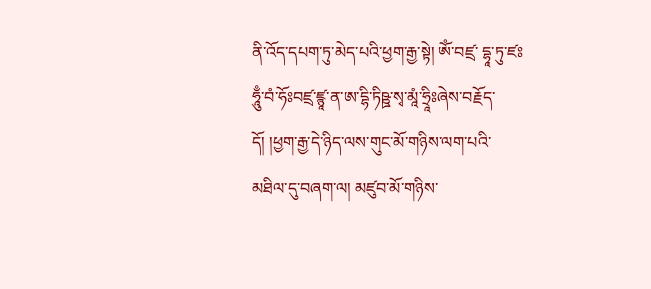ནི་འོད་དཔག་ཏུ་མེད་པའི་ཕྱག་རྒྱ་སྟེ། ཨོཾ་བཛྲ་ དྷཱ་ཏུ་ཛཿཧཱུྃ་བཾ་ཧོཿབཛྲ་ཛྙཱ་ན་ཨ་དྷི་ཏིཥྛ་སྭ་མཱཾ་ཧྲཱིཿཞེས་བརྗོད་དོ། །ཕྱག་རྒྱ་དེ་ཉིད་ལས་གུང་མོ་གཉིས་ལག་པའི་མཐིལ་དུ་བཞག་ལ། མཛུབ་མོ་གཉིས་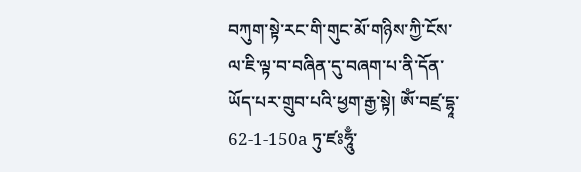བཀུག་སྟེ་རང་གི་གུང་མོ་གཉིས་ཀྱི་ངོས་ལ་ཇི་ལྟ་བ་བཞིན་དུ་བཞག་པ་ནི་དོན་ཡོད་པར་གྲུབ་པའི་ཕྱག་རྒྱ་སྟེ། ཨོཾ་བཛྲ་དྷཱ་ 62-1-150a ཏུ་ཛཿཧཱུྃ་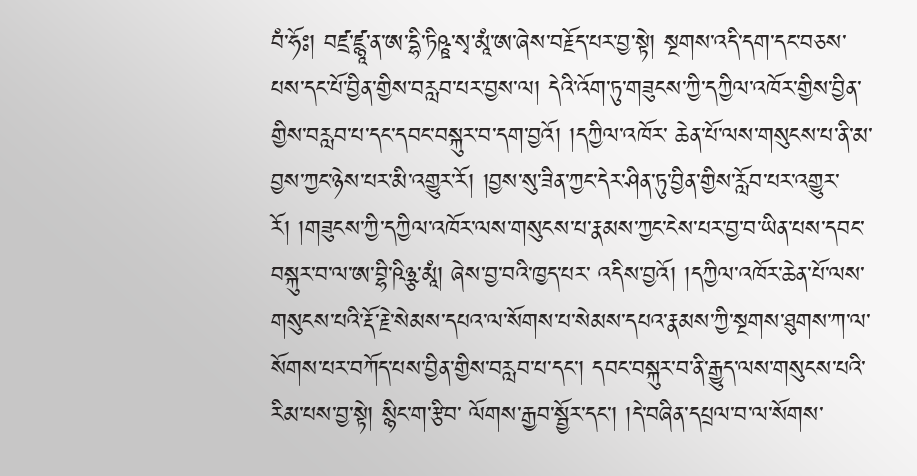བཾ་ཧོཿ། བཛྲ་ཛྙཱ་ན་ཨ་དྷི་ཏིཥྛ་སྭ་མཱཾ་ཨ་ཞེས་བརྗོད་པར་བྱ་སྟེ། སྔགས་འདི་དག་དང་བཅས་པས་དང་པོ་བྱིན་གྱིས་བརླབ་པར་བྱས་ལ། དེའི་འོག་ཏུ་གཟུངས་ཀྱི་དཀྱིལ་འཁོར་གྱིས་བྱིན་གྱིས་བརླབ་པ་དང་དབང་བསྐུར་བ་དག་བྱའོ། །དཀྱིལ་འཁོར་ ཆེན་པོ་ལས་གསུངས་པ་ནི་མ་བྱས་ཀྱང་ཉེས་པར་མི་འགྱུར་རོ། །བྱས་སུ་ཟིན་ཀྱང་དེར་ཤིན་ཏུ་བྱིན་གྱིས་རློབ་པར་འགྱུར་རོ། །གཟུངས་ཀྱི་དཀྱིལ་འཁོར་ལས་གསུངས་པ་རྣམས་ཀྱང་ངེས་པར་བྱ་བ་ཡིན་པས་དབང་བསྐུར་བ་ལ་ཨ་བྷི་ཥིཉྩ་མཱཾ། ཞེས་བྱ་བའི་ཁྱད་པར་ འདིས་བྱའོ། །དཀྱིལ་འཁོར་ཆེན་པོ་ལས་གསུངས་པའི་རྡོ་རྗེ་སེམས་དཔའ་ལ་སོགས་པ་སེམས་དཔའ་རྣམས་ཀྱི་སྔགས་ཐུགས་ཀ་ལ་སོགས་པར་བཀོད་པས་བྱིན་གྱིས་བརླབ་པ་དང་། དབང་བསྐུར་བ་ནི་རྒྱུད་ལས་གསུངས་པའི་རིམ་པས་བྱ་སྟེ། སྙིང་ག་རྩིབ་ ལོགས་རྒྱབ་སྦྱོར་དང་། །དེ་བཞིན་དཔྲལ་བ་ལ་སོགས་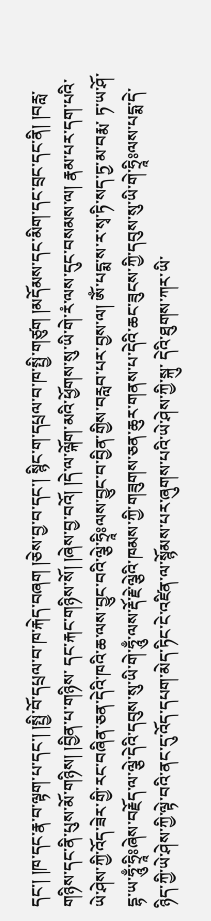དང་། །ཁ་དང་རྣ་བ་ལྟག་པ་དང་། །སྤྱི་བོ་དཔྲལ་བ་ཁ་རྐེད་བཞག །ཅེས་བྱ་བ་དང་། སྙིང་ག་དཔྲལ་བ་ཁ་སྤྱི་གཙུག །མདོམས་དང་མིག་དང་བྲང་དང་ནི། །བརླ་གཉིས་དང་ནི་པུས་མོ་གཉིས། །བྱིན་པ་གཉིས་ དང་རྐང་གཉིས་སོ། །ཞེས་བྱ་བའོ། །དེ་ལ་ལྐོག་མའི་ཕྱོགས་སུ་ཡི་གེ་རཾ་ལས་དུང་བསམས་ལ། རྣམ་པར་དག་པའི་ཡེ་ཤེས་ཀྱི་འོད་ཟེར་གྱི་རང་བཞིན་ཅན་དེའི་ཁའི་ཆ་ལས་བྱུང་བའི་ལྕེ་ཧྲཱིཿལས་བྱུང་བ་བྱིན་གྱིས་བརླབ་པར་བྱས་ལ། ཨོཾ་པདྨ་ས་ར་སྭ་ཏི་སད་ཏྱ་མ་བརྨ་ ཏ་ཡ་ཤོ་དྷ་ཡ་ཧཱུྃ་ཧྲཱིཿཞེས་བརྗོད་ལ་ལྕེ་དེའི་དབུས་སུ་ཡི་གེ་ཧཱུྃ་ལས་རྡོ་རྗེ་ལྕེའི་ཁམས་ཀྱི་གཟུགས་ཅན་ཆུར་གནས་པ་དེའི་ཆང་ཟུངས་ཀྱི་དབུས་སུ་ཡི་གེ་ཧྲཱིཿལས་པདྨ་དེ་ཉིད་ཀྱི་ཡེ་ཤེས་ཀྱི་ལྟེ་བའི་ནང་དུ་འོད་དཔག་མེད་ཏིང་ངེ་འཛིན་ལ་སྙོམས་པར་ཞུགས་པའི་ཡེ་ཤེས་ཀྱི་སྐུ་ དེའི་ཐུགས་ཀར་ཡི་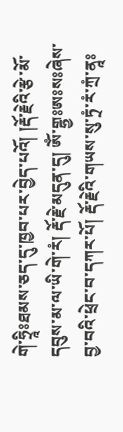གེ་ཧྲཱིཿཐམས་ཅད་དུ་ཁྱབ་པར་བྱེད་པའོ། །རྡོ་རྗེའི་རྩེ་མོ་དབུས་མ་ལ་ཡི་གེ་རཾ། རྡོ་རྗེ་མདུན་དུ། ཨོཾ་གྷྱཿཨཿསཿཞེས་བྱ་བའི་ཕྲེང་བ་དཀར་པོ། རྡོ་རྗེའི་གཡས་སུ་ཏྲཾ་རཾ་ཀྲཾ་ནཱཿ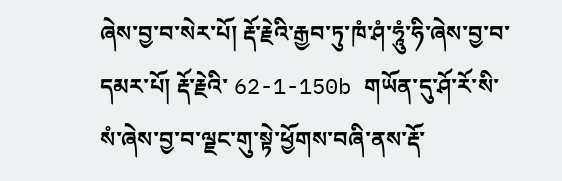ཞེས་བྱ་བ་སེར་པོ། རྡོ་རྗེའི་རྒྱབ་ཏུ་ཁཾ་ཤཾ་ཧཱུཾ་ཧི་ཞེས་བྱ་བ་དམར་པོ། རྡོ་རྗེའི་ 62-1-150b གཡོན་དུ་ཤོ་རོ་སི་སཾ་ཞེས་བྱ་བ་ལྗང་གུ་སྟེ་ཕྱོགས་བཞི་ནས་རྡོ་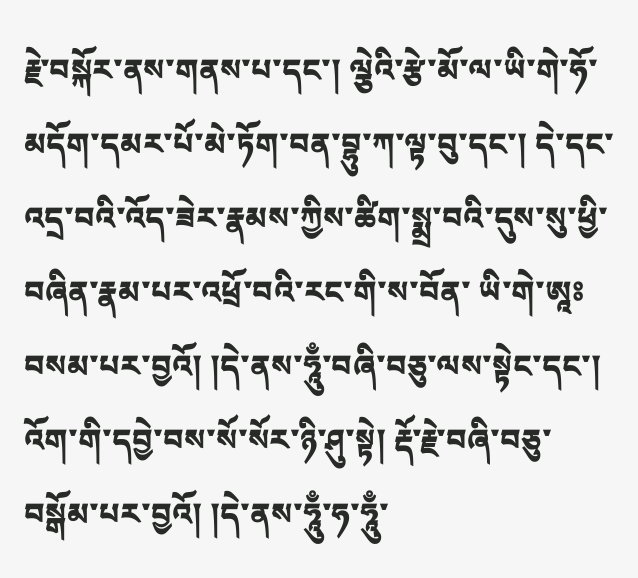རྗེ་བསྐོར་ནས་གནས་པ་དང་། ལྕེའི་རྩེ་མོ་ལ་ཡི་གེ་ཧོ་མདོག་དམར་པོ་མེ་ཏོག་བན་བྷུ་ཀ་ལྟ་བུ་དང་། དེ་དང་འདྲ་བའི་འོད་ཟེར་རྣམས་ཀྱིས་ཚིག་སྨྲ་བའི་དུས་སུ་ཕྱི་བཞིན་རྣམ་པར་འཕྲོ་བའི་རང་གི་ས་བོན་ ཡི་གེ་ཨཱཿབསམ་པར་བྱའོ། །དེ་ནས་ཧཱུྃ་བཞི་བཅུ་ལས་སྟེང་དང་། འོག་གི་དབྱེ་བས་སོ་སོར་ཉི་ཤུ་སྟེ། རྡོ་རྗེ་བཞི་བཅུ་བསྒོམ་པར་བྱའོ། །དེ་ནས་ཧཱུྃ་ཧ་ཧཱུྃ་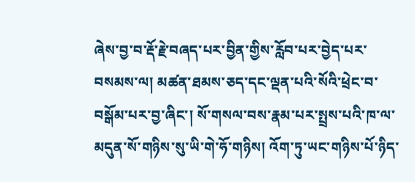ཞེས་བྱ་བ་རྡོ་རྗེ་བཞད་པར་བྱིན་གྱིས་རློབ་པར་བྱེད་པར་བསམས་ལ། མཚན་ཐམས་ཅད་དང་ལྡན་པའི་སོའི་ཕྲེང་བ་ བསྒོམ་པར་བྱ་ཞིང་། སོ་གསལ་བས་རྣམ་པར་སྤྲས་པའི་ཁ་ལ་མདུན་སོ་གཉིས་སུ་ཡི་གེ་ཧོ་གཉིས། འོག་ཏུ་ཡང་གཉིས་པོ་ཉིད་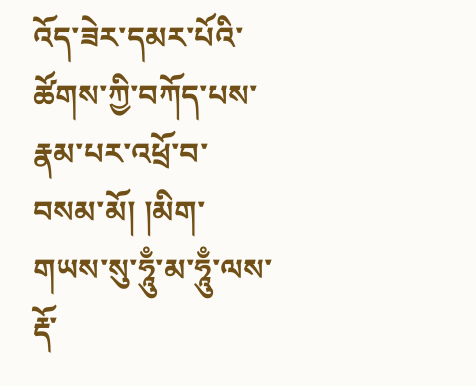འོད་ཟེར་དམར་པོའི་ཚོགས་ཀྱི་བཀོད་པས་རྣམ་པར་འཕྲོ་བ་བསམ་མོ། །མིག་གཡས་སུ་ཧཱུྃ་མ་ཧཱུྃ་ལས་རྡོ་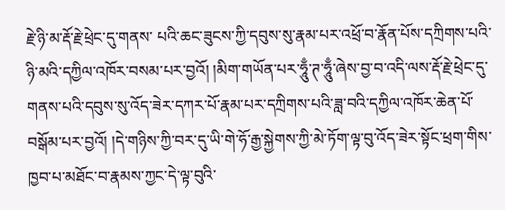རྗེ་ཉི་མ་རྡོ་རྗེ་ཕྲེང་དུ་གནས་ པའི་ཆང་ཟུངས་ཀྱི་དབུས་སུ་རྣམ་པར་འཕྲོ་བ་རྣོན་པོས་དཀྲིགས་པའི་ཉི་མའི་དཀྱིལ་འཁོར་བསམ་པར་བྱའོ། །མིག་གཡོན་པར་ཧཱུྃ་ཊ་ཧཱུྃ་ཞེས་བྱ་བ་འདི་ལས་རྡོ་རྗེ་ཕྲེང་དུ་གནས་པའི་དབུས་སུ་འོད་ཟེར་དཀར་པོ་རྣམ་པར་དཀྲིགས་པའི་ཟླ་བའི་དཀྱིལ་འཁོར་ཆེན་པོ་ བསྒོམ་པར་བྱའོ། །དེ་གཉིས་ཀྱི་བར་དུ་ཡི་གེ་ཧོ་རྒྱ་སྐྱེགས་ཀྱི་མེ་ཏོག་ལྟ་བུ་འོད་ཟེར་སྟོང་ཕྲག་གིས་ཁྱབ་པ་མཐོང་བ་རྣམས་ཀྱང་དེ་ལྟ་བུའི་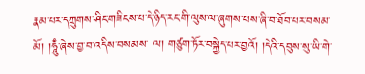རྣམ་པར་དཀྲུགས་ཤིང་གཟིངས་པ་དེ་ཉིད་རང་གི་ལུས་ལ་ཞུགས་པས་ཞི་བ་ཐོབ་པར་བསམ་མོ། །ཧཱུྃ་ཞེས་བྱ་བ་འདིས་བསམས་ ལ། གཙུག་ཏོར་བསྐྱེད་པར་བྱའོ། །དེའི་དབུས་སུ་ཡི་གེ་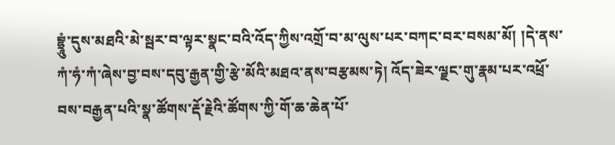བྷྲཱུཾ་དུས་མཐའི་མེ་སྦར་བ་ལྟར་སྣང་བའི་འོད་ཀྱིས་འགྲོ་བ་མ་ལུས་པར་བཀང་བར་བསམ་མོ། །དེ་ནས་ཀཾ་ཧཾ་ཀཾ་ཞེས་བྱ་བས་དབུ་རྒྱན་གྱི་རྩེ་མོའི་མཐའ་ནས་བརྩམས་ཏེ། འོད་ཟེར་ལྗང་གུ་རྣམ་པར་འཕྲོ་ བས་བརྒྱན་པའི་སྣ་ཚོགས་རྡོ་རྗེའི་ཚོགས་ཀྱི་གོ་ཆ་ཆེན་པོ་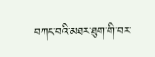བཀང་བའི་མཐར་ཐུག་གི་བར་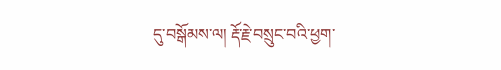དུ་བསྒོམས་ལ། རྡོ་རྗེ་བསྲུང་བའི་ཕྱག་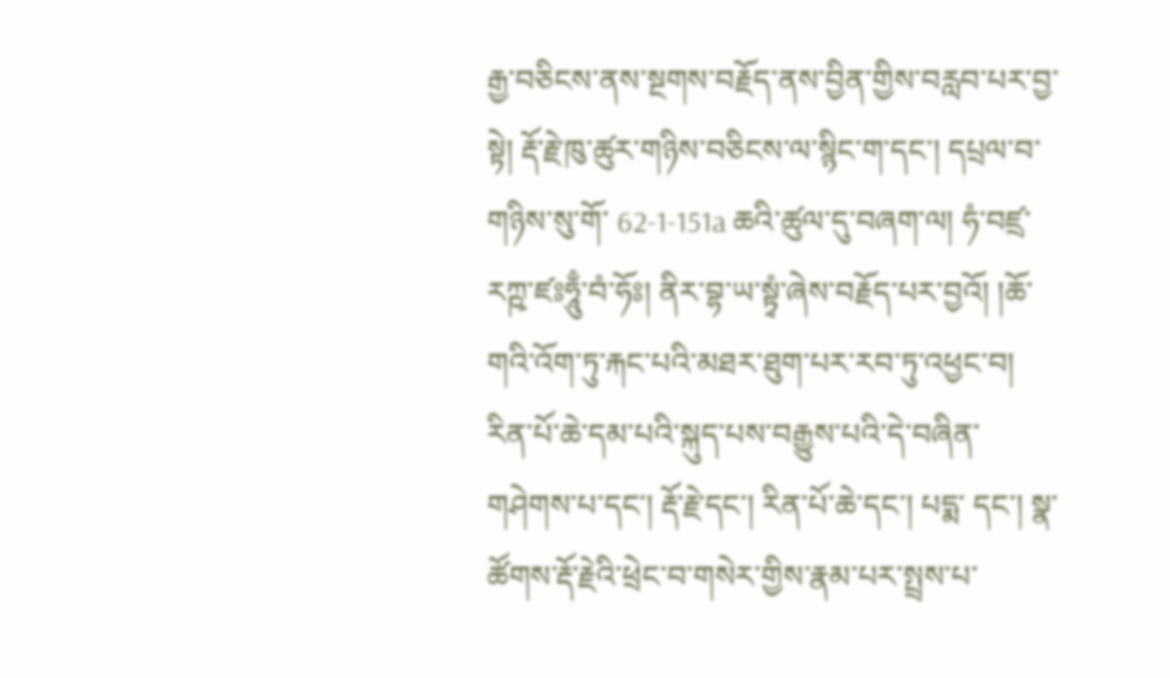རྒྱ་བཅིངས་ནས་སྔགས་བརྗོད་ནས་བྱིན་གྱིས་བརླབ་པར་བྱ་སྟེ། རྡོ་རྗེ་ཁུ་ཚུར་གཉིས་བཅིངས་ལ་སྙིང་ག་དང་། དཔྲལ་བ་གཉིས་སུ་གོ་ 62-1-151a ཆའི་ཚུལ་དུ་བཞག་ལ། ཧཾ་བཛྲ་རཀྵ་ཛཿཧཱུྃ་བཾ་ཧོཿ། ནིར་བྷ་ཡ་སྟྭཾ་ཞེས་བརྗོད་པར་བྱའོ། །ཆོ་གའི་འོག་ཏུ་རྐང་པའི་མཐར་ཐུག་པར་རབ་ཏུ་འཕྱང་བ། རིན་པོ་ཆེ་དམ་པའི་སྐུད་པས་བརྒྱུས་པའི་དེ་བཞིན་གཤེགས་པ་དང་། རྡོ་རྗེ་དང་། རིན་པོ་ཆེ་དང་། པདྨ་ དང་། སྣ་ཚོགས་རྡོ་རྗེའི་ཕྲེང་བ་གསེར་གྱིས་རྣམ་པར་སྤྲས་པ་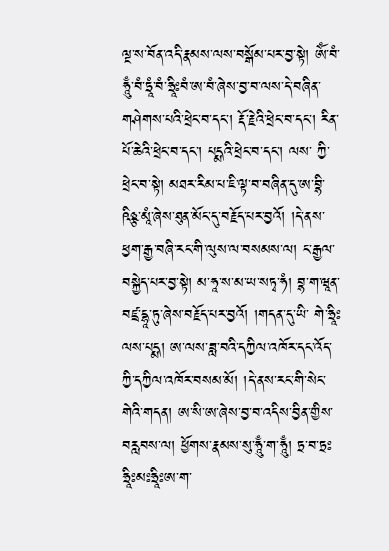ལྔ་ས་བོན་འདི་རྣམས་ལས་བསྒོམ་པར་བྱ་སྟེ། ཨོཾ་བཾ་ཧཱུྃ་བཾ་ཏྲཱཾ་བཾ་ཧྲཱིཿབཾ་ཨ་བཾ་ཞེས་བྱ་བ་ལས་དེ་བཞིན་གཤེགས་པའི་ཕྲེང་བ་དང་། རྡོ་རྗེའི་ཕྲེང་བ་དང་། རིན་པོ་ཆེའི་ཕྲེང་བ་དང་། པདྨའི་ཕྲེང་བ་དང་། ལས་ ཀྱི་ཕྲེང་བ་སྟེ། མཐར་རིམ་པ་ཇི་ལྟ་བ་བཞིན་དུ་ཨ་བྷི་ཥིཉྩ་མཱཾ་ཞེས་ཐུན་མོང་དུ་བརྗོད་པར་བྱའོ། །དེ་ནས་ཕྱག་རྒྱ་བཞི་རང་གི་ལུས་ལ་བསམས་ལ། ང་རྒྱལ་བསྐྱེད་པར་བྱ་སྟེ། མ་ཧཱ་ས་མ་ཡ་སཏྭ་ཧཾ། བྷ་ག་ཝཱན་བཛྲ་དྷཱ་ཏུ་ཞེས་བརྗོད་པར་བྱའོ། །གདན་དུ་ཡི་ གེ་ཧྲཱིཿལས་པདྨ། ཨ་ལས་ཟླ་བའི་དཀྱིལ་འཁོར་དང་འོད་ཀྱི་དཀྱིལ་འཁོར་བསམ་མོ། །དེ་ནས་རང་གི་སེང་གེའི་གདན། ཨ་སི་ཨ་ཞེས་བྱ་བ་འདིས་བྱིན་གྱིས་བརླབས་ལ། ཕྱོགས་རྣམས་སུ་ཧཱུྃ་ག་ཧཱུྃ། ཏྲ་བ་ཏྲཿཧྲཱིཿམཿཧྲཱིཿཨ་ག་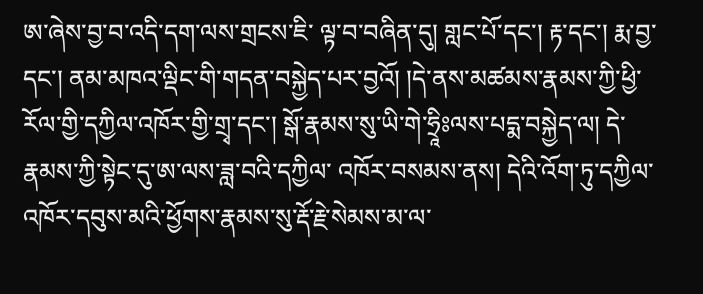ཨ་ཞེས་བྱ་བ་འདི་དག་ལས་གྲངས་ཇི་ ལྟ་བ་བཞིན་དུ། གླང་པོ་དང་། རྟ་དང་། རྨ་བྱ་དང་། ནམ་མཁའ་ལྡིང་གི་གདན་བསྐྱེད་པར་བྱའོ། །དེ་ནས་མཚམས་རྣམས་ཀྱི་ཕྱི་རོལ་གྱི་དཀྱིལ་འཁོར་གྱི་གྲྭ་དང་། སྒོ་རྣམས་སུ་ཡི་གེ་ཧྲཱིཿལས་པདྨ་བསྐྱེད་ལ། དེ་རྣམས་ཀྱི་སྟེང་དུ་ཨ་ལས་ཟླ་བའི་དཀྱིལ་ འཁོར་བསམས་ནས། དེའི་འོག་ཏུ་དཀྱིལ་འཁོར་དབུས་མའི་ཕྱོགས་རྣམས་སུ་རྡོ་རྗེ་སེམས་མ་ལ་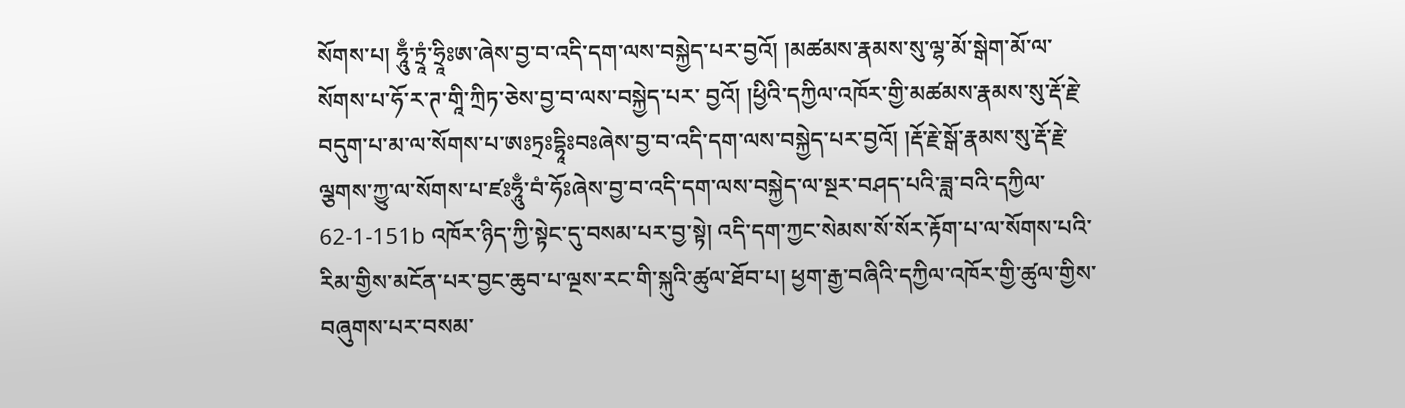སོགས་པ། ཧཱུྃ་ཏྲཱཾ་ཧྲཱིཿཨ་ཞེས་བྱ་བ་འདི་དག་ལས་བསྐྱེད་པར་བྱའོ། །མཚམས་རྣམས་སུ་ལྷ་མོ་སྒེག་མོ་ལ་སོགས་པ་ཧོ་ར་ཊ་གཱི་ཀྲིཏ་ཅེས་བྱ་བ་ལས་བསྐྱེད་པར་ བྱའོ། །ཕྱིའི་དཀྱིལ་འཁོར་གྱི་མཚམས་རྣམས་སུ་རྡོ་རྗེ་བདུག་པ་མ་ལ་སོགས་པ་ཨཿཏྲཿདྷཱིཿབཿཞེས་བྱ་བ་འདི་དག་ལས་བསྐྱེད་པར་བྱའོ། །རྡོ་རྗེ་སྒོ་རྣམས་སུ་རྡོ་རྗེ་ལྕགས་ཀྱུ་ལ་སོགས་པ་ཛཿཧཱུྃ་བཾ་ཧོཿཞེས་བྱ་བ་འདི་དག་ལས་བསྐྱེད་ལ་སྔར་བཤད་པའི་ཟླ་བའི་དཀྱིལ་ 62-1-151b འཁོར་ཉིད་ཀྱི་སྟེང་དུ་བསམ་པར་བྱ་སྟེ། འདི་དག་ཀྱང་སེམས་སོ་སོར་རྟོག་པ་ལ་སོགས་པའི་རིམ་གྱིས་མངོན་པར་བྱང་ཆུབ་པ་ལྔས་རང་གི་སྐུའི་ཚུལ་ཐོབ་པ། ཕྱག་རྒྱ་བཞིའི་དཀྱིལ་འཁོར་གྱི་ཚུལ་གྱིས་བཞུགས་པར་བསམ་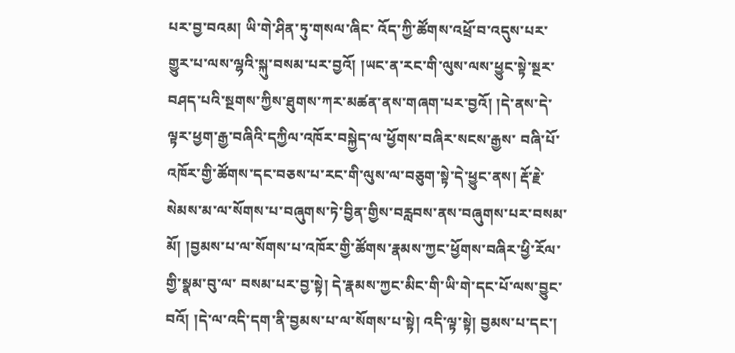པར་བྱ་བའམ། ཡི་གེ་ཤིན་ཏུ་གསལ་ཞིང་ འོད་ཀྱི་ཚོགས་འཕྲོ་བ་འདུས་པར་གྱུར་པ་ལས་ལྷའི་སྐུ་བསམ་པར་བྱའོ། །ཡང་ན་རང་གི་ལུས་ལས་ཕྱུང་སྟེ་སྔར་བཤད་པའི་སྔགས་ཀྱིས་ཐུགས་ཀར་མཚན་ནས་གཞག་པར་བྱའོ། །དེ་ནས་དེ་ལྟར་ཕྱག་རྒྱ་བཞིའི་དཀྱིལ་འཁོར་བསྐྱེད་ལ་ཕྱོགས་བཞིར་སངས་རྒྱས་ བཞི་པོ་འཁོར་གྱི་ཚོགས་དང་བཅས་པ་རང་གི་ལུས་ལ་བཅུག་སྟེ་དེ་ཕྱུང་ནས། རྡོ་རྗེ་སེམས་མ་ལ་སོགས་པ་བཞུགས་ཏེ་བྱིན་གྱིས་བརླབས་ནས་བཞུགས་པར་བསམ་མོ། །བྱམས་པ་ལ་སོགས་པ་འཁོར་གྱི་ཚོགས་རྣམས་ཀྱང་ཕྱོགས་བཞིར་ཕྱི་རོལ་གྱི་སྣམ་བུ་ལ་ བསམ་པར་བྱ་སྟེ། དེ་རྣམས་ཀྱང་མིང་གི་ཡི་གེ་དང་པོ་ལས་བྱུང་བའོ། །དེ་ལ་འདི་དག་ནི་བྱམས་པ་ལ་སོགས་པ་སྟེ། འདི་ལྟ་སྟེ། བྱམས་པ་དང་།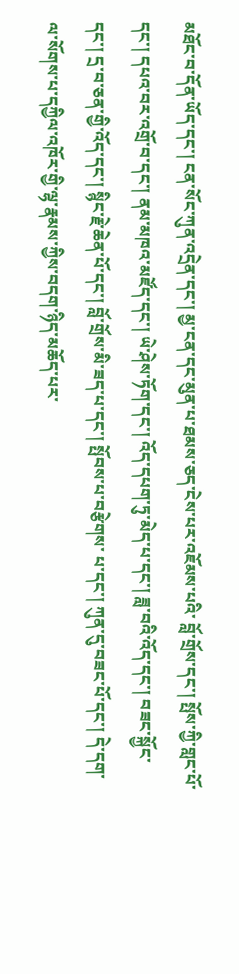མཐོང་བ་དོན་ཡོད་དང་། ངན་སོང་ཀུན་འདྲེན་དང་། མྱ་ངན་དང་མུན་པ་ཐམས་ཅད་ངེས་པར་འཇོམས་པའི་ བློ་གྲོས་དང་། སྤོས་ཀྱི་གླང་པོ་དང་། དཔའ་བར་འགྲོ་བ་དང་། ནམ་མཁའ་མཛོད་དང་། ཡེ་ཤེས་ཏོག་དང་། འོད་དཔག་ཏུ་མེད་པ་དང་། ཟླ་བའི་འོད་དང་། བཟང་སྐྱོང་དང་། དྲ་བ་ཅན་གྱི་འོད་དང་། སྙིང་རྗེ་ཆེན་པོ་དང་། བློ་གྲོས་མི་ཟད་པ་དང་། སྤོབས་པ་བརྩེགས་ པ་དང་། ཀུན་དུ་བཟང་པོ་དང་། དེ་དག་ལ་སོགས་པ་དཀྱིལ་འཁོར་གྱི་ལྷ་རྣམས་ཀྱིས་བདག་ཉིད་མཆོད་པར་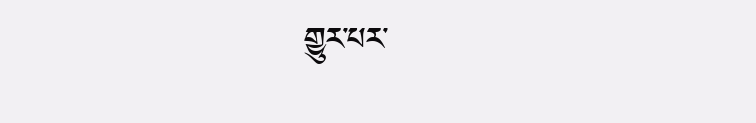གྱུར་པར་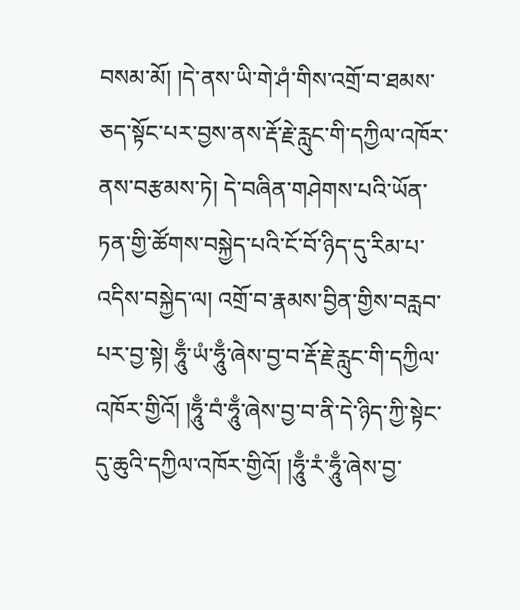བསམ་མོ། །དེ་ནས་ཡི་གེ་ཤཾ་གིས་འགྲོ་བ་ཐམས་ཅད་སྟོང་པར་བྱས་ནས་རྡོ་རྗེ་རླུང་གི་དཀྱིལ་འཁོར་ནས་བརྩམས་ཏེ། དེ་བཞིན་གཤེགས་པའི་ཡོན་ ཏན་གྱི་ཚོགས་བསྐྱེད་པའི་ངོ་བོ་ཉིད་དུ་རིམ་པ་འདིས་བསྐྱེད་ལ། འགྲོ་བ་རྣམས་བྱིན་གྱིས་བརླབ་པར་བྱ་སྟེ། ཧཱུྃ་ཡཾ་ཧཱུྃ་ཞེས་བྱ་བ་རྡོ་རྗེ་རླུང་གི་དཀྱིལ་འཁོར་གྱིའོ། །ཧཱུྃ་བཾ་ཧཱུྃ་ཞེས་བྱ་བ་ནི་དེ་ཉིད་ཀྱི་སྟེང་དུ་ཆུའི་དཀྱིལ་འཁོར་གྱིའོ། །ཧཱུྃ་རཾ་ཧཱུྃ་ཞེས་བྱ་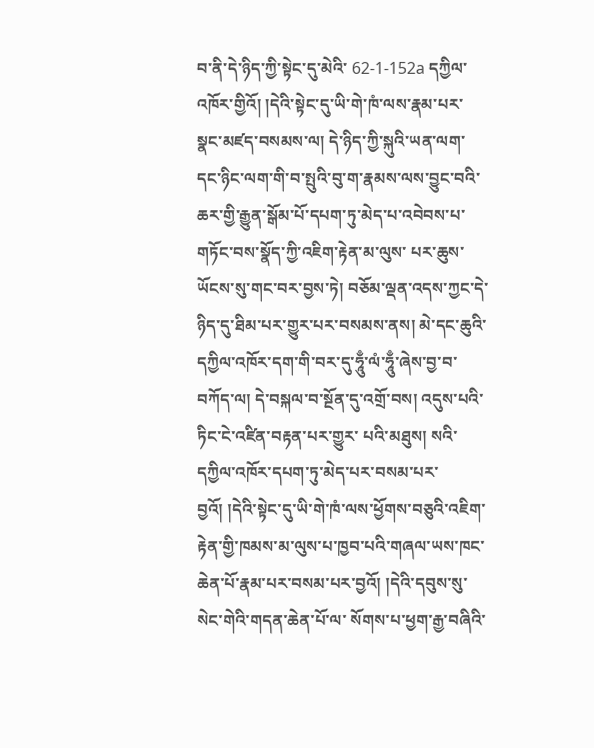བ་ནི་དེ་ཉིད་ཀྱི་སྟེང་དུ་མེའི་ 62-1-152a དཀྱིལ་འཁོར་གྱིའོ། །དེའི་སྟེང་དུ་ཡི་གེ་ཁཾ་ལས་རྣམ་པར་སྣང་མཛད་བསམས་ལ། དེ་ཉིད་ཀྱི་སྐུའི་ཡན་ལག་དང་ཉིང་ལག་གི་བ་སྤུའི་བུ་ག་རྣམས་ལས་བྱུང་བའི་ཆར་གྱི་རྒྱུན་སྒོམ་པོ་དཔག་ཏུ་མེད་པ་འབེབས་པ་གཏོང་བས་སྣོད་ཀྱི་འཇིག་རྟེན་མ་ལུས་ པར་ཆུས་ཡོངས་སུ་གང་བར་བྱས་ཏེ། བཅོམ་ལྡན་འདས་ཀྱང་དེ་ཉིད་དུ་ཐིམ་པར་གྱུར་པར་བསམས་ནས། མེ་དང་ཆུའི་དཀྱིལ་འཁོར་དག་གི་བར་དུ་ཧཱུྃ་ལཾ་ཧཱུྃ་ཞེས་བྱ་བ་བཀོད་ལ། དེ་བསྐལ་བ་སྔོན་དུ་འགྲོ་བས། འདུས་པའི་ཏིང་ངེ་འཛིན་བརྟན་པར་གྱུར་ པའི་མཐུས། སའི་དཀྱིལ་འཁོར་དཔག་ཏུ་མེད་པར་བསམ་པར་བྱའོ། །དེའི་སྟེང་དུ་ཡི་གེ་ཁཾ་ལས་ཕྱོགས་བཅུའི་འཇིག་རྟེན་གྱི་ཁམས་མ་ལུས་པ་ཁྱབ་པའི་གཞལ་ཡས་ཁང་ཆེན་པོ་རྣམ་པར་བསམ་པར་བྱའོ། །དེའི་དབུས་སུ་སེང་གེའི་གདན་ཆེན་པོ་ལ་ སོགས་པ་ཕྱག་རྒྱ་བཞིའི་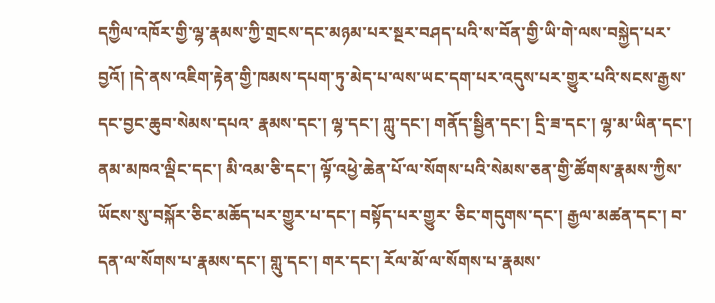དཀྱིལ་འཁོར་གྱི་ལྷ་རྣམས་ཀྱི་གྲངས་དང་མཉམ་པར་སྔར་བཤད་པའི་ས་བོན་གྱི་ཡི་གེ་ལས་བསྐྱེད་པར་བྱའོ། །དེ་ནས་འཇིག་རྟེན་གྱི་ཁམས་དཔག་ཏུ་མེད་པ་ལས་ཡང་དག་པར་འདུས་པར་གྱུར་པའི་སངས་རྒྱས་དང་བྱང་ཆུབ་སེམས་དཔའ་ རྣམས་དང་། ལྷ་དང་། ཀླུ་དང་། གནོད་སྦྱིན་དང་། དྲི་ཟ་དང་། ལྷ་མ་ཡིན་དང་། ནམ་མཁའ་ལྡིང་དང་། མི་འམ་ཅི་དང་། ལྟོ་འཕྱེ་ཆེན་པོ་ལ་སོགས་པའི་སེམས་ཅན་གྱི་ཚོགས་རྣམས་ཀྱིས་ཡོངས་སུ་བསྐོར་ཅིང་མཆོད་པར་གྱུར་པ་དང་། བསྟོད་པར་གྱུར་ ཅིང་གདུགས་དང་། རྒྱལ་མཚན་དང་། བ་དན་ལ་སོགས་པ་རྣམས་དང་། གླུ་དང་། གར་དང་། རོལ་མོ་ལ་སོགས་པ་རྣམས་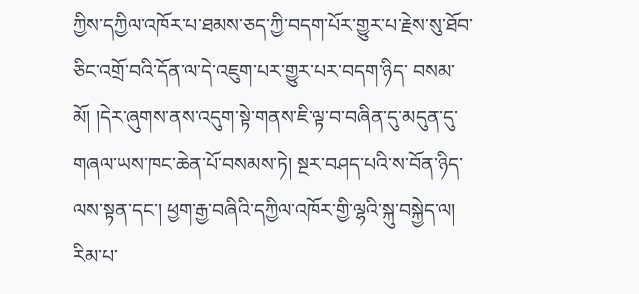ཀྱིས་དཀྱིལ་འཁོར་པ་ཐམས་ཅད་ཀྱི་བདག་པོར་གྱུར་པ་རྗེས་སུ་ཐོབ་ཅིང་འགྲོ་བའི་དོན་ལ་དེ་འཇུག་པར་གྱུར་པར་བདག་ཉིད་ བསམ་མོ། །དེར་ཞུགས་ནས་འདུག་སྟེ་གནས་ཇི་ལྟ་བ་བཞིན་དུ་མདུན་དུ་གཞལ་ཡས་ཁང་ཆེན་པོ་བསམས་ཏེ། སྔར་བཤད་པའི་ས་བོན་ཉིད་ལས་སྟན་དང་། ཕྱག་རྒྱ་བཞིའི་དཀྱིལ་འཁོར་གྱི་ལྷའི་སྐུ་བསྐྱེད་ལ། རིམ་པ་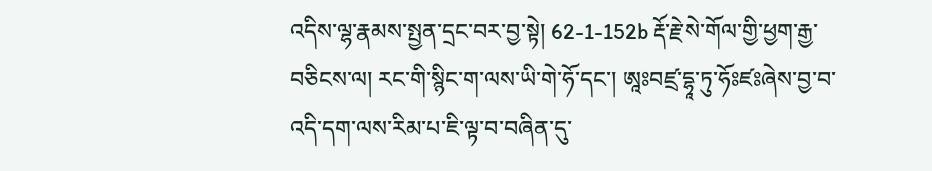འདིས་ལྷ་རྣམས་སྤྱན་དྲང་བར་བྱ་སྟེ། 62-1-152b རྡོ་རྗེ་སེ་གོལ་གྱི་ཕྱག་རྒྱ་བཅིངས་ལ། རང་གི་སྙིང་ག་ལས་ཡི་གེ་ཧོ་དང་། ཨཱཿབཛྲ་དྷཱ་ཏུ་ཧོཿཛཿཞེས་བྱ་བ་འདི་དག་ལས་རིམ་པ་ཇི་ལྟ་བ་བཞིན་དུ་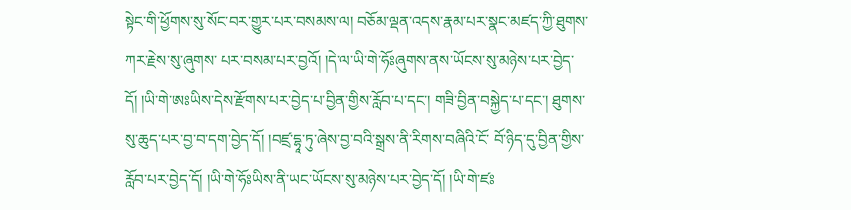སྟེང་གི་ཕྱོགས་སུ་སོང་བར་གྱུར་པར་བསམས་ལ། བཅོམ་ལྡན་འདས་རྣམ་པར་སྣང་མཛད་ཀྱི་ཐུགས་ཀར་རྗེས་སུ་ཞུགས་ པར་བསམ་པར་བྱའོ། །དེ་ལ་ཡི་གེ་ཧོཿཞུགས་ནས་ཡོངས་སུ་མཉེས་པར་བྱེད་དོ། །ཡི་གེ་ཨཿཡིས་དེས་རྫོགས་པར་བྱེད་པ་བྱིན་གྱིས་རློབ་པ་དང་། གཟི་བྱིན་བསྐྱེད་པ་དང་། ཐུགས་སུ་ཆུད་པར་བྱ་བ་དག་བྱེད་དོ། །བཛྲ་དྷཱ་ཏུ་ཞེས་བྱ་བའི་སྒྲས་ནི་རིགས་བཞིའི་ངོ་ བོ་ཉིད་དུ་བྱིན་གྱིས་རློབ་པར་བྱེད་དོ། །ཡི་གེ་ཧོཿཡིས་ནི་ཡང་ཡོངས་སུ་མཉེས་པར་བྱེད་དོ། །ཡི་གེ་ཛཿ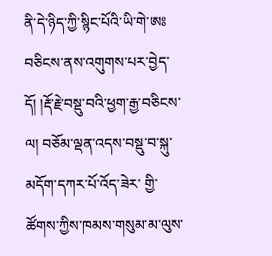ནི་དེ་ཉིད་ཀྱི་སྙིང་པོའི་ཡི་གེ་ཨཿབཅིངས་ནས་འགུགས་པར་བྱེད་དོ། །རྡོ་རྗེ་བསྡུ་བའི་ཕྱག་རྒྱ་བཅིངས་ལ། བཅོམ་ལྡན་འདས་བསྡུ་བ་སྐུ་མདོག་དཀར་པོ་འོད་ཟེར་ གྱི་ཚོགས་ཀྱིས་ཁམས་གསུམ་མ་ལུས་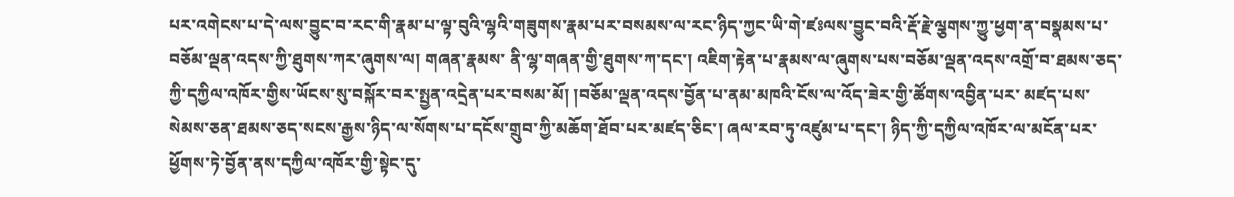པར་འགེངས་པ་དེ་ལས་བྱུང་བ་རང་གི་རྣམ་པ་ལྟ་བུའི་ལྷའི་གཟུགས་རྣམ་པར་བསམས་ལ་རང་ཉིད་ཀྱང་ཡི་གེ་ཛཿལས་བྱུང་བའི་རྡོ་རྗེ་ལྕགས་ཀྱུ་ཕྱག་ན་བསྣམས་པ་བཅོམ་ལྡན་འདས་ཀྱི་ཐུགས་ཀར་ཞུགས་ལ། གཞན་རྣམས་ ནི་ལྷ་གཞན་གྱི་ཐུགས་ཀ་དང་། འཇིག་རྟེན་པ་རྣམས་ལ་ཞུགས་པས་བཅོམ་ལྡན་འདས་འགྲོ་བ་ཐམས་ཅད་ཀྱི་དཀྱིལ་འཁོར་གྱིས་ཡོངས་སུ་བསྐོར་བར་སྤྱན་འདྲེན་པར་བསམ་མོ། །བཅོམ་ལྡན་འདས་བྱོན་པ་ནམ་མཁའི་ངོས་ལ་འོད་ཟེར་གྱི་ཚོགས་འབྱིན་པར་ མཛད་པས་སེམས་ཅན་ཐམས་ཅད་སངས་རྒྱས་ཉིད་ལ་སོགས་པ་དངོས་གྲུབ་ཀྱི་མཆོག་ཐོབ་པར་མཛད་ཅིང་། ཞལ་རབ་ཏུ་འཛུམ་པ་དང་། ཉིད་ཀྱི་དཀྱིལ་འཁོར་ལ་མངོན་པར་ཕྱོགས་ཏེ་བྱོན་ནས་དཀྱིལ་འཁོར་གྱི་སྟེང་དུ་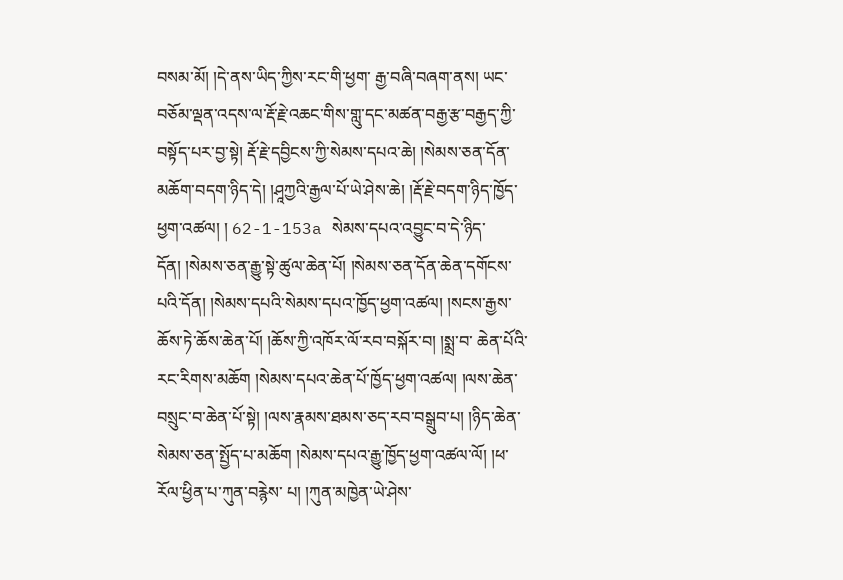བསམ་མོ། །དེ་ནས་ཡིད་ཀྱིས་རང་གི་ཕྱག་ རྒྱ་བཞི་བཞག་ནས། ཡང་བཅོམ་ལྡན་འདས་ལ་རྡོ་རྗེ་འཆང་གིས་གླུ་དང་མཚན་བརྒྱ་རྩ་བརྒྱད་ཀྱི་བསྟོད་པར་བྱ་སྟེ། རྡོ་རྗེ་དབྱིངས་ཀྱི་སེམས་དཔའ་ཆེ། །སེམས་ཅན་དོན་མཆོག་བདག་ཉིད་དེ། །ཤཱཀྱའི་རྒྱལ་པོ་ཡེ་ཤེས་ཆེ། །རྡོ་རྗེ་བདག་ཉིད་ཁྱོད་ཕྱག་འཚལ། ། 62-1-153a སེམས་དཔའ་འབྱུང་བ་དེ་ཉིད་དོན། །སེམས་ཅན་རྒྱུ་སྟེ་ཚུལ་ཆེན་པོ། །སེམས་ཅན་དོན་ཆེན་དགོངས་པའི་དོན། །སེམས་དཔའི་སེམས་དཔའ་ཁྱོད་ཕྱག་འཚལ། །སངས་རྒྱས་ཆོས་ཏེ་ཆོས་ཆེན་པོ། །ཆོས་ཀྱི་འཁོར་ལོ་རབ་བསྐོར་བ། །སྨྲ་བ་ ཆེན་པོའི་རང་རིགས་མཆོག །སེམས་དཔའ་ཆེན་པོ་ཁྱོད་ཕྱག་འཚལ། །ལས་ཆེན་བསྲུང་བ་ཆེན་པོ་སྟེ། །ལས་རྣམས་ཐམས་ཅད་རབ་བསྒྲུབ་པ། །ཉིད་ཆེན་སེམས་ཅན་སྤྱོད་པ་མཆོག །སེམས་དཔའ་རྒྱུ་ཁྱོད་ཕྱག་འཚལ་ལོ། །ཕ་རོལ་ཕྱིན་པ་ཀུན་བརྙེས་ པ། །ཀུན་མཁྱེན་ཡེ་ཤེས་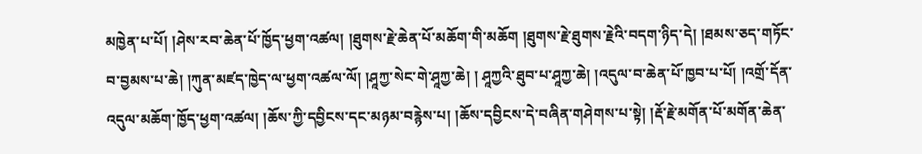མཁྱེན་པ་པོ། །ཤེས་རབ་ཆེན་པོ་ཁྱོད་ཕྱག་འཚལ། །ཐུགས་རྗེ་ཆེན་པོ་མཆོག་གི་མཆོག །ཐུགས་རྗེ་ཐུགས་རྗེའི་བདག་ཉིད་དེ། །ཐམས་ཅད་གཏོང་བ་བྱམས་པ་ཆེ། །ཀུན་མཛད་ཁྱེད་ལ་ཕྱག་འཚལ་ལོ། །ཤཱཀྱ་སེང་གེ་ཤཱཀྱ་ཆེ། ། ཤཱཀྱའི་ཐུབ་པ་ཤཱཀྱ་ཆེ། །འདུལ་བ་ཆེན་པོ་ཁྱབ་པ་པོ། །འགྲོ་དོན་འདུལ་མཆོག་ཁྱོད་ཕྱག་འཚལ། །ཆོས་ཀྱི་དབྱིངས་དང་མཉམ་བརྙེས་པ། །ཆོས་དབྱིངས་དེ་བཞིན་གཤེགས་པ་སྟེ། །རྡོ་རྗེ་མགོན་པོ་མགོན་ཆེན་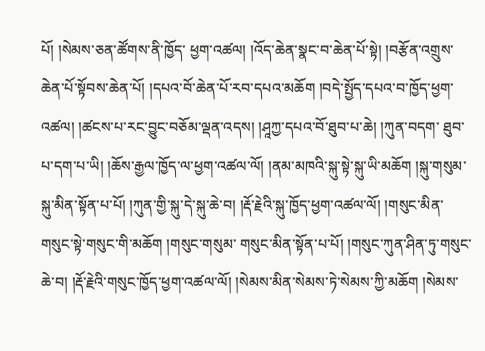པོ། །སེམས་ཅན་ཚོགས་ནི་ཁྱོད་ ཕྱག་འཚལ། །འོད་ཆེན་སྣང་བ་ཆེན་པོ་སྟེ། །བརྩོན་འགྲུས་ཆེན་པོ་སྟོབས་ཆེན་པོ། །དཔའ་བོ་ཆེན་པོ་རབ་དཔའ་མཆོག །བདེ་སྤྱོད་དཔའ་བ་ཁྱོད་ཕྱག་འཚལ། །ཚངས་པ་རང་བྱུང་བཅོམ་ལྡན་འདས། །ཤཱཀྱ་དཔའ་བོ་ཐུབ་པ་ཆེ། །ཀུན་བདག་ ཐུབ་པ་དག་པ་ཡི། །ཆོས་རྒྱལ་ཁྱོད་ལ་ཕྱག་འཚལ་ལོ། །ནམ་མཁའི་སྐུ་སྟེ་སྐུ་ཡི་མཆོག །སྐུ་གསུམ་སྐུ་མིན་སྟོན་པ་པོ། །ཀུན་གྱི་སྐུ་དེ་སྐུ་ཆེ་བ། །རྡོ་རྗེའི་སྐུ་ཁྱོད་ཕྱག་འཚལ་ལོ། །གསུང་མིན་གསུང་སྟེ་གསུང་གི་མཆོག །གསུང་གསུམ་ གསུང་མིན་སྟོན་པ་པོ། །གསུང་ཀུན་ཤིན་ཏུ་གསུང་ཆེ་བ། །རྡོ་རྗེའི་གསུང་ཁྱོད་ཕྱག་འཚལ་ལོ། །སེམས་མིན་སེམས་ཏེ་སེམས་ཀྱི་མཆོག །སེམས་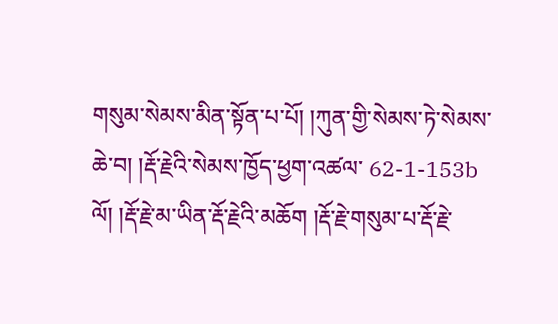གསུམ་སེམས་མིན་སྟོན་པ་པོ། །ཀུན་གྱི་སེམས་ཏེ་སེམས་ཆེ་བ། །རྡོ་རྗེའི་སེམས་ཁྱོད་ཕྱག་འཚལ་ 62-1-153b ལོ། །རྡོ་རྗེ་མ་ཡིན་རྡོ་རྗེའི་མཆོག །རྡོ་རྗེ་གསུམ་པ་རྡོ་རྗེ་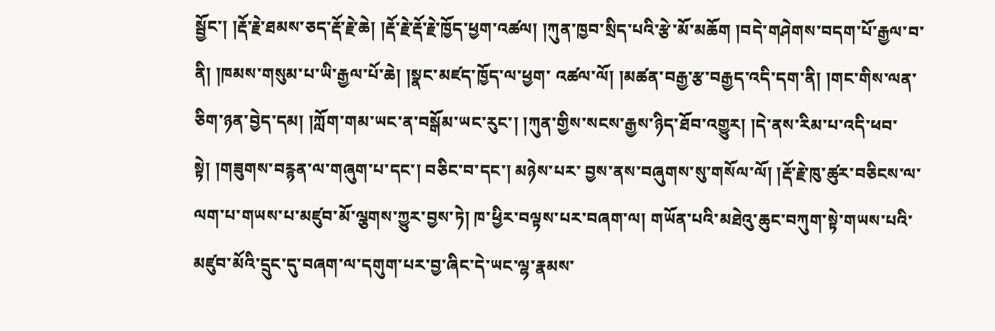སྦྱོང་། །རྡོ་རྗེ་ཐམས་ཅད་རྡོ་རྗེ་ཆེ། །རྡོ་རྗེ་རྡོ་རྗེ་ཁྱོད་ཕྱག་འཚལ། །ཀུན་ཁྱབ་སྲིད་པའི་རྩེ་མོ་མཆོག །བདེ་གཤེགས་བདག་པོ་རྒྱལ་བ་ནི། །ཁམས་གསུམ་པ་ཡི་རྒྱལ་པོ་ཆེ། །སྣང་མཛད་ཁྱོད་ལ་ཕྱག་ འཚལ་ལོ། །མཚན་བརྒྱ་རྩ་བརྒྱད་འདི་དག་ནི། །གང་གིས་ལན་ཅིག་ཉན་བྱེད་དམ། །ཀློག་གམ་ཡང་ན་བསྒོམ་ཡང་རུང་། །ཀུན་གྱིས་སངས་རྒྱས་ཉིད་ཐོབ་འགྱུར། །དེ་ནས་རིམ་པ་འདི་ཕབ་སྟེ། །གཟུགས་བརྙན་ལ་གཞུག་པ་དང་། བཅིང་བ་དང་། མཉེས་པར་ བྱས་ནས་བཞུགས་སུ་གསོལ་ལོ། །རྡོ་རྗེ་ཁུ་ཚུར་བཅིངས་ལ་ལག་པ་གཡས་པ་མཛུབ་མོ་ལྕགས་ཀྱུར་བྱས་ཏེ། ཁ་ཕྱིར་བལྟས་པར་བཞག་ལ། གཡོན་པའི་མཐེའུ་ཆུང་བཀུག་སྟེ་གཡས་པའི་མཛུབ་མོའི་དྲུང་དུ་བཞག་ལ་དགུག་པར་བྱ་ཞིང་དེ་ཡང་ལྷ་རྣམས་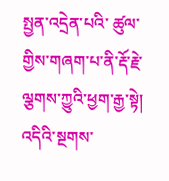སྤྱན་འདྲེན་པའི་ ཚུལ་གྱིས་གཞག་པ་ནི་རྡོ་རྗེ་ལྕགས་ཀྱུའི་ཕྱག་རྒྱ་སྟེ། འདིའི་སྔགས་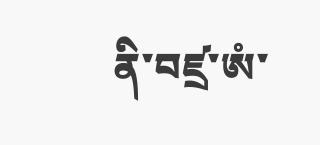ནི་བཛྲ་ཨཾ་